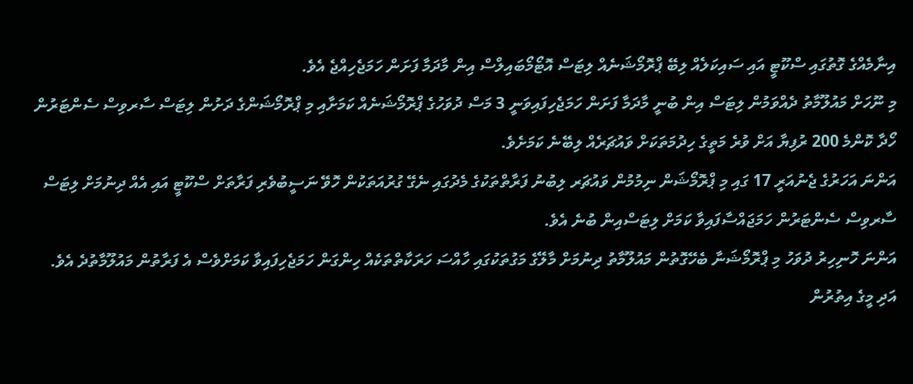އިނާމެއްގެ ގޮތުގައި ސްކޫޓީ އައި ސައިކަލެއް ލިބޭ ޕްރޮމޯޝަނެއް ލިޓަސް އޮޓޯމޯބައިލްސް އިން މާދަމާ ފަށަން ހަމަޖެހިއްޖެ އެވެ.
މި ނޫހަށް މައުލޫމާތު ދެއްވަމުން ލިޓަސް އިން ބުނީ މާދަމާ ފަށަން ހަމަޖެހިފައިވަނީ 3 މަސް ދުވަހުގެ ޕްރޮމޯޝަނެއް ކަމަށާއި މި ޕްރޮމޯޝަންގެ ދަށުން ލިޓަސް ސާރވިސް ސެންޓަރުން ހޯދާ ކޮންމެ 200 ރުފިޔާ އަށް ވުރެ މަތީގެ ހިދުމަތަކަށް ވައުޗަރެއް ލިބޭނެ ކަމަށެވެ.
އަންނަ އަހަރުގެ ޖެނުއަރީ 17 ގައި މި ޕްރޮމޯޝަން ނިމުމުން ވައުޗަރ ލިބުނު ފަރާތްތަކުގެ މެދުގައި ނެގޭ ގުރުއަތަކުން ހޮވޭ ނަސީބުވެރި ފަރާތަށް ސްކޫޓީ އައި އެއް ދިނުމަށް ލިޓަސް ސާރވިސް ސެންޓަރުން ހަމަޖައްސާފައިވާ ކަމަށް ލިޓަސްއިން ބުނެ އެވެ.
އަންނަ ހޮނިހިރު ދުވަހު މި ޕްރޮމޯޝަނާ ބެހޭގޮތުން މައުލޫމާތު ދިނުމަށް މާލޭގެ މަގުތަކުގައި ހާއްސަ ހަރަކާތްތަކެއް ހިންގަން ހަމަޖެހިފައިވާ ކަމަށްވެސް އެ ފަރާތުން މައުލޫމާތުދެ އެވެ.
އަދި މީގެ އިތުރުން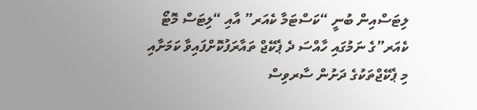ލިޓަސްއިން ބުނީ “ކަސްޓަމާ ކެއަރ” އާއި “ލިޓަސް މޮޓޯ ކެއަރ”ގެ ނަމުގައި ހާއްސަ ދެ ޕެކޭޖް ތައާރަފުކޮށްފައިވާ ކަމަށާއި މި ޕެކޭޖްތަކުގެ ދަށުން ސާރވިސް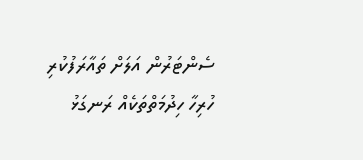ސެންޓަރުން އަލަށް ތައާރަފުކުރި ހުރިހާ ހިދުމަތްތަކެއް ރަނގަޅު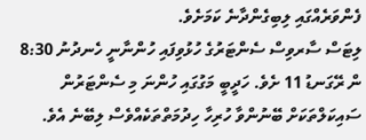ފެންވަރެއްގައި ލިބިގެންދާނެ ކަމަށެވެ.
ލިޓަސް ސާރވިސް ސެންޓަރުގެ ހުޅުވިފައި ހުންނާނީ ހެނދުނު 8:30 ން ރޭގަނޑު 11 ށެވެ. ހަދީބީ މަގުގައި ހުންނަ މި ސެންޓަރުން ސައިކަލްތަކަށް ބޭނުންވާ ހުރިހާ ހިދުމަތްތަކެއްވެސް ލިބޭނެ އެވެ.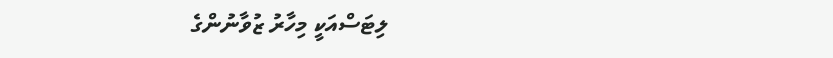ލިޓަސްއަކީ މިހާރު ޒުވާނުންގެ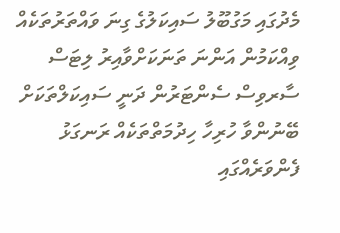މެދުގައި މަގުބޫލު ސައިކަލުގެ ގިނަ ވައްތަރުތަކެއް ވިއްކަމުން އަންނަ ތަނަކަށްވާއިރު ލިޓަސް ސާރވިސް ސެންޓަރުން ދަނީ ސައިކަލްތަކަށް ބޭނުންވާ ހުރިހާ ހިދުމަތްތަކެއް ރަނގަޅު ފެންވަރެއްގައި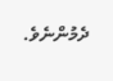ދެމުންނެވެ.